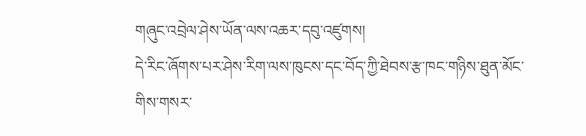གཞུང་འབྲེལ་ཤེས་ཡོན་ལས་འཆར་དབུ་འཛུགས།
དེ་རིང་ཞོགས་པར་ཤེས་རིག་ལས་ཁུངས་དང་བོད་ཀྱི་ཐེབས་རྩ་ཁང་གཉིས་ཐུན་མོང་གིས་གསར་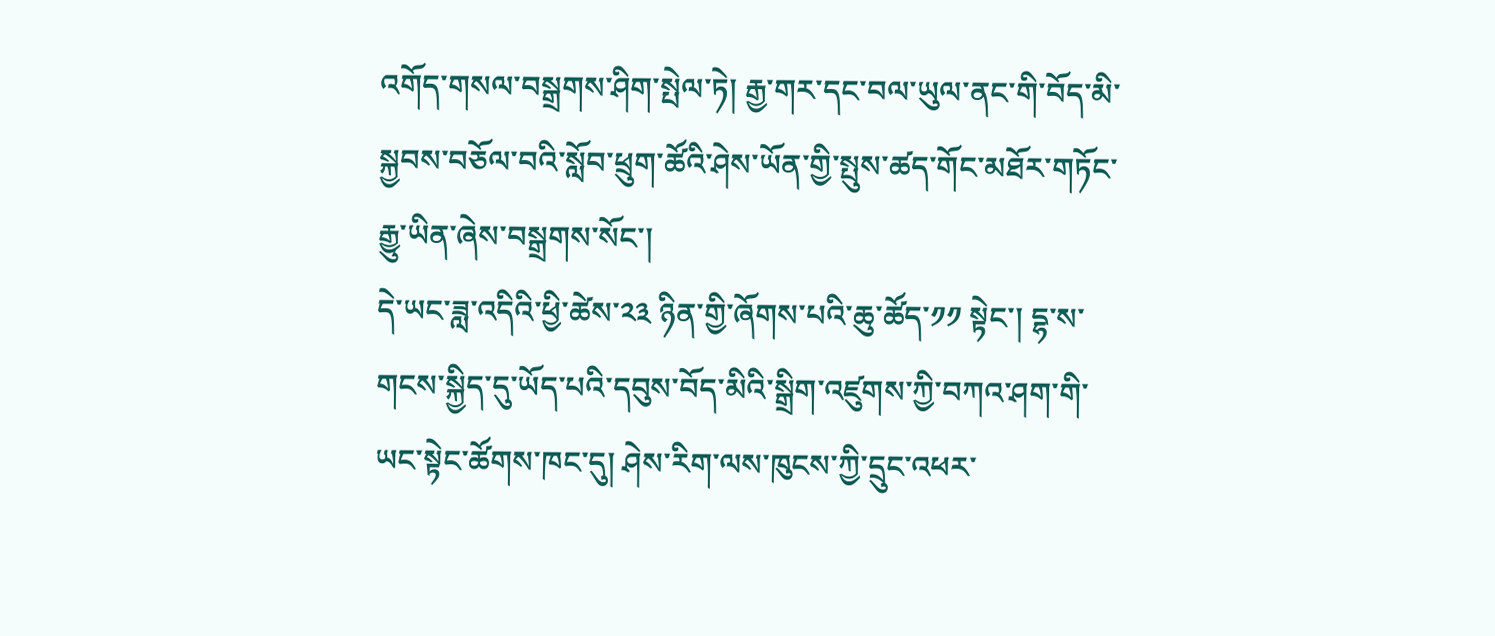འགོད་གསལ་བསྒྲགས་ཤིག་སྤེལ་ཏེ། རྒྱ་གར་དང་བལ་ཡུལ་ནང་གི་བོད་མི་སྐྱབས་བཅོལ་བའི་སློབ་ཕྲུག་ཚོའི་ཤེས་ཡོན་གྱི་སྤུས་ཚད་གོང་མཐོར་གཏོང་རྒྱུ་ཡིན་ཞེས་བསྒྲགས་སོང་།
དེ་ཡང་ཟླ་འདིའི་ཕྱི་ཚེས་༢༣ ཉིན་གྱི་ཞོགས་པའི་ཆུ་ཚོད་༡༡ སྟེང་། དྷ་ས་གངས་སྐྱིད་དུ་ཡོད་པའི་དབུས་བོད་མིའི་སྒྲིག་འཛུགས་ཀྱི་བཀའ་ཤག་གི་ཡང་སྟེང་ཚོགས་ཁང་དུ། ཤེས་རིག་ལས་ཁུངས་ཀྱི་དྲུང་འཕར་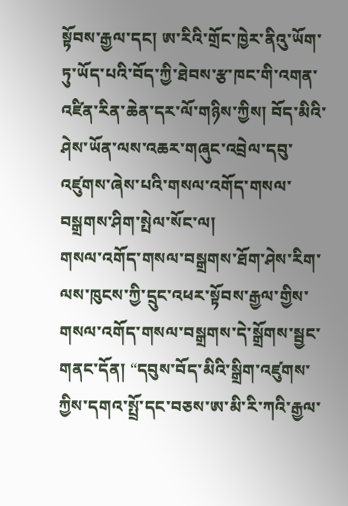སྟོབས་རྒྱལ་དང། ཨ་རིའི་གྲོང་ཁྱེར་ནིའུ་ཡོག་ཏུ་ཡོད་པའི་བོད་ཀྱི་ཐེབས་རྩ་ཁང་གི་འགན་འཛིན་རིན་ཆེན་དར་ལོ་གཉིས་ཀྱིས། བོད་མིའི་ཤེས་ཡོན་ལས་འཆར་གཞུང་འབྲེལ་དབུ་འཛུགས་ཞེས་པའི་གསལ་འགོད་གསལ་བསྒྲགས་ཤིག་སྤེལ་སོང་ལ།
གསལ་འགོད་གསལ་བསྒྲགས་ཐོག་ཤེས་རིག་ལས་ཁུངས་ཀྱི་དྲུང་འཕར་སྟོབས་རྒྱལ་གྱིས་གསལ་འགོད་གསལ་བསྒྲགས་དེ་སྒྲོགས་སྦྱང་གནང་དོན། “དབུས་བོད་མིའི་སྒྲིག་འཛུགས་ཀྱིས་དགའ་སྤྲོ་དང་བཅས་ཨ་མི་རི་ཀའི་རྒྱལ་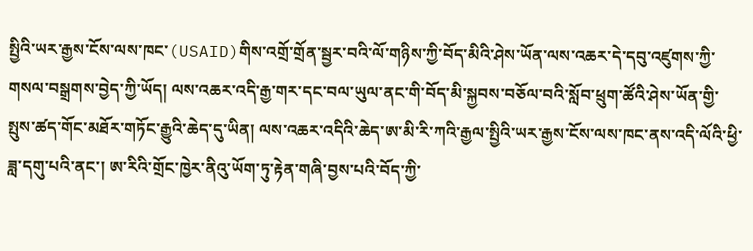སྤྱིའི་ཡར་རྒྱས་ངོས་ལས་ཁང་(USAID)གིས་འགྲོ་གྲོན་སྦྱར་བའི་ལོ་གཉིས་ཀྱི་བོད་མིའི་ཤེས་ཡོན་ལས་འཆར་དེ་དབུ་འཛུགས་ཀྱི་གསལ་བསྒྲགས་བྱེད་ཀྱི་ཡོད། ལས་འཆར་འདི་རྒྱ་གར་དང་བལ་ཡུལ་ནང་གི་བོད་མི་སྐྱབས་བཅོལ་བའི་སློབ་ཕྲུག་ཚོའི་ཤེས་ཡོན་གྱི་སྤུས་ཚད་གོང་མཐོར་གཏོང་རྒྱུའི་ཆེད་དུ་ཡིན། ལས་འཆར་འདིའི་ཆེད་ཨ་མི་རི་ཀའི་རྒྱལ་སྤྱིའི་ཡར་རྒྱས་ངོས་ལས་ཁང་ནས་འདི་ལོའི་ཕྱི་ཟླ་དགུ་པའི་ནང་། ཨ་རིའི་གྲོང་ཁྱེར་ནིའུ་ཡོག་ཏུ་རྟེན་གཞི་བྱས་པའི་བོད་ཀྱི་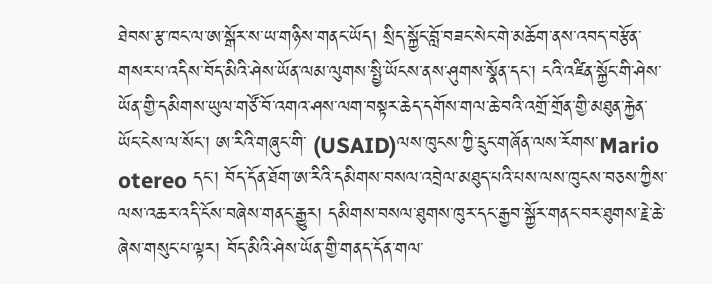ཐེབས་རྩ་ཁང་ལ་ཨ་སྒོར་ས་ཡ་གཉིས་གནང་ཡོད། སྲིད་སྐྱོང་བློ་བཟང་སེང་གེ་མཆོག་ནས་འབད་བརྩོན་གསར་པ་འདིས་བོད་མིའི་ཤེས་ཡོན་ལམ་ལུགས་སྤྱི་ཡོངས་ནས་ཤུགས་སྣོན་དང་། ངའི་འཛིན་སྐྱོང་གི་ཤེས་ཡོན་གྱི་དམིགས་ཡུལ་གཙོ་བོ་འགའ་ཤས་ལག་བསྟར་ཆེད་དགོས་གལ་ཆེ་བའི་འགྲོ་གྲོན་གྱི་མཐུན་རྐྱེན་ཡོང་ངེས་ལ་སོང་། ཨ་རིའི་གཞུང་གི་ (USAID)ལས་ཁུངས་ཀྱི་དྲུང་གཞོན་ལས་རོགས་Mario otereo དང་། བོད་དོན་ཐོག་ཨ་རིའི་དམིགས་བསལ་འབྲེལ་མཐུད་པའི་པས་ལས་ཁུངས་བཅས་ཀྱིས་ལས་འཆར་འདི་ངོས་བཞེས་གནང་རྒྱུར། དམིགས་བསལ་ཐུགས་ཁུར་དང་རྒྱབ་སྐྱོར་གནང་བར་ཐུགས་རྗེ་ཆེ་ཞེས་གསུང་པ་ལྟར། བོད་མིའི་ཤེས་ཡོན་གྱི་གནད་དོན་གལ་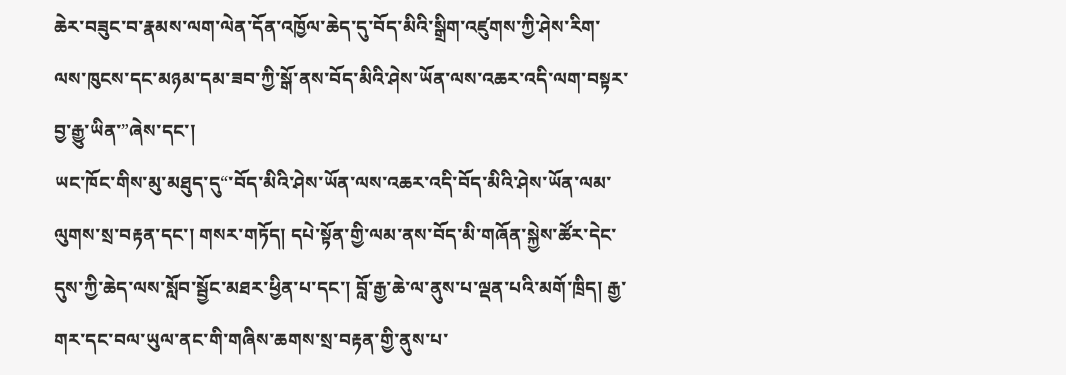ཆེར་བཟུང་བ་རྣམས་ལག་ལེན་དོན་འཁྱོལ་ཆེད་དུ་བོད་མིའི་སྒྲིག་འཛུགས་ཀྱི་ཤེས་རིག་ལས་ཁུངས་དང་མཉམ་དམ་ཟབ་ཀྱི་སྒོ་ནས་བོད་མིའི་ཤེས་ཡོན་ལས་འཆར་འདི་ལག་བསྟར་བྱ་རྒྱུ་ཡིན་”ཞེས་དང་།
ཡང་ཁོང་གིས་མུ་མཐུད་དུ“་བོད་མིའི་ཤེས་ཡོན་ལས་འཆར་འདི་བོད་མིའི་ཤེས་ཡོན་ལམ་ལུགས་སྲ་བརྟན་དང་། གསར་གཏོད། དཔེ་སྟོན་གྱི་ལམ་ནས་བོད་མི་གཞོན་སྐྱེས་ཚོར་དེང་དུས་ཀྱི་ཆེད་ལས་སློབ་སྦྱོང་མཐར་ཕྱིན་པ་དང་། བློ་རྒྱ་ཆེ་ལ་ནུས་པ་ལྡན་པའི་མགོ་ཁྲིད། རྒྱ་གར་དང་བལ་ཡུལ་ནང་གི་གཞིས་ཆགས་སྲ་བརྟན་གྱི་ནུས་པ་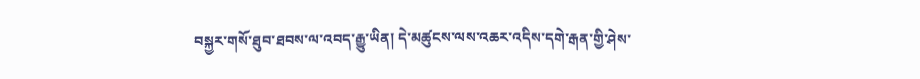བསྐྱར་གསོ་ཐུབ་ཐབས་ལ་འབད་རྒྱུ་ཡིན། དེ་མཚུངས་ལས་འཆར་འདིས་དགེ་རྒན་གྱི་ཤེས་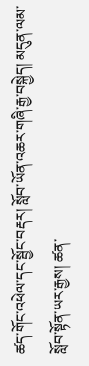ཚད་གོང་འཕེལ་དང་སྦྱོང་བརྡར། སློབ་ཡོན་འཆར་གཞི་རྒྱ་བསྐྱེད། མདུན་ལམ་སློབ་སྟོན་ཡར་རྒྱས། ཚན་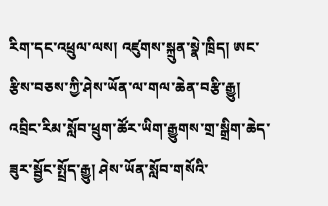རིག་དང་འཕྲུལ་ལས། འཛུགས་སྐྲུན་སྣེ་ཁྲིད། ཨང་རྩིས་བཅས་ཀྱི་ཤེས་ཡོན་ལ་གལ་ཆེན་བརྩི་རྒྱུ། འབྲིང་རིམ་སློབ་ཕྲུག་ཚོར་ཡིག་རྒྱུགས་གྲ་སྒྲིག་ཆེད་ཟུར་སྦྱོང་སྤྲོད་རྒྱུ། ཤེས་ཡོན་སློབ་གསོའི་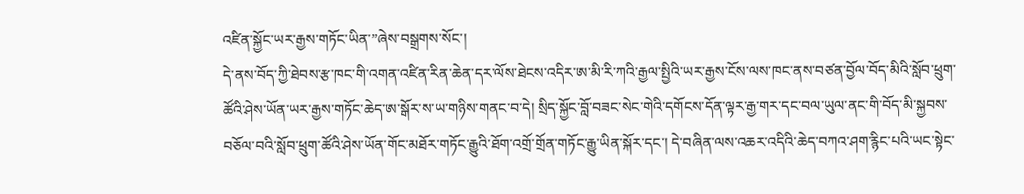འཛིན་སྐྱོང་ཡར་རྒྱས་གཏོང་ཡིན་”ཞེས་བསྒྲགས་སོང་།
དེ་ནས་བོད་ཀྱི་ཐེབས་རྩ་ཁང་གི་འགན་འཛིན་རིན་ཆེན་དར་ལོས་ཐེངས་འདིར་ཨ་མི་རི་ཀའི་རྒྱལ་སྤྱིའི་ཡར་རྒྱས་ངོས་ལས་ཁང་ནས་བཙན་བྱོལ་བོད་མིའི་སློབ་ཕྲུག་ཚོའི་ཤེས་ཡོན་ཡར་རྒྱས་གཏོང་ཆེད་ཨ་སྒོར་ས་ཡ་གཉིས་གནང་བ་དེ། སྲིད་སྐྱོང་བློ་བཟང་སེང་གེའི་དགོངས་དོན་ལྟར་རྒྱ་གར་དང་བལ་ཡུལ་ནང་གི་བོད་མི་སྐྱབས་བཅོལ་བའི་སློབ་ཕྲུག་ཚོའི་ཤེས་ཡོན་གོང་མཐོར་གཏོང་རྒྱུའི་ཐོག་འགྲོ་གྲོན་གཏོང་རྒྱུ་ཡིན་སྐོར་དང་། དེ་བཞིན་ལས་འཆར་འདིའི་ཆེད་བཀའ་ཤག་རྙིང་པའི་ཡང་སྟེང་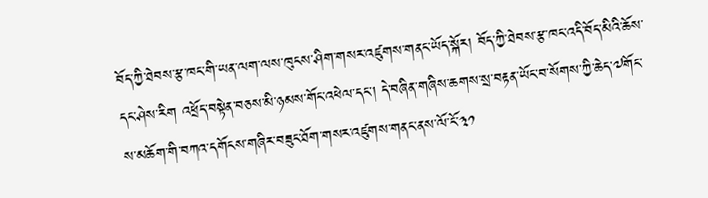བོད་ཀྱི་ཐེབས་རྩ་ཁང་གི་ཡན་ལག་ལས་ཁུངས་ཤིག་གསར་འཛུགས་གནང་ཡོད་སྐོར། བོད་ཀྱི་ཐེབས་རྩ་ཁང་འདི་བོད་མིའི་ཆོས་དང་ཤེས་རིག འཕྲོད་བསྟེན་བཅས་མི་ཉམས་གོང་འཕེལ་དང་། དེ་བཞིན་གཞིས་ཆགས་སྲ་བརྟན་ཡོང་བ་སོགས་ཀྱི་ཆེད་༧གོང་ས་མཆོག་གི་བཀའ་དགོངས་གཞིར་བཟུང་ཐོག་གསར་འཛུགས་གནང་ནས་ལོ་ངོ་༣༡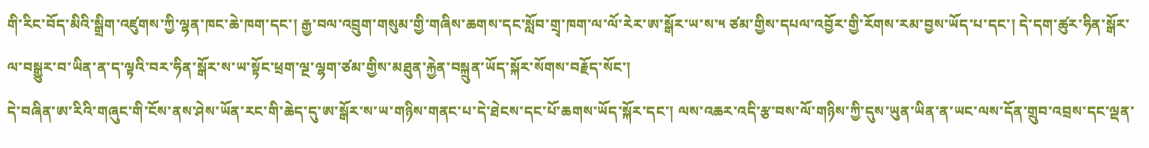གི་རིང་བོད་མིའི་སྒྲིག་འཛུགས་ཀྱི་ལྷན་ཁང་ཆེ་ཁག་དང་། རྒྱ་བལ་འབྲུག་གསུམ་གྱི་གཞིས་ཆགས་དང་སློབ་གྲྭ་ཁག་ལ་ལོ་རེར་ཨ་སྒོར་ཡ་ས་༥ ཙམ་གྱིས་དཔལ་འབྱོར་གྱི་རོགས་རམ་བྱས་ཡོད་པ་དང་། དེ་དག་ཚུར་ཧིན་སྒོར་ལ་བསྒྱུར་བ་ཡིན་ན་ད་ལྟའི་བར་ཧིན་སྒོར་ས་ཡ་སྟོང་ཕྲག་ལྔ་ལྷག་ཙམ་གྱིས་མཐུན་རྐྱེན་བསྐྲུན་ཡོད་སྐོར་སོགས་བརྗོད་སོང་།
དེ་བཞིན་ཨ་རིའི་གཞུང་གི་ངོས་ནས་ཤེས་ཡོན་རང་གི་ཆེད་དུ་ཨ་སྒོར་ས་ཡ་གཉིས་གནང་པ་དེ་ཐེངས་དང་པོ་ཆགས་ཡོད་སྐོར་དང་། ལས་འཆར་འདི་རྩ་བས་ལོ་གཉིས་ཀྱི་དུས་ཡུན་ཡིན་ན་ཡང་ལས་དོན་གྲུབ་འབྲས་དང་ལྡན་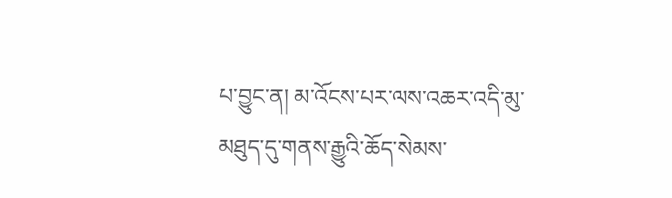པ་བྱུང་ན། མ་འོངས་པར་ལས་འཆར་འདི་མུ་མཐུད་དུ་གནས་རྒྱུའི་ཆོད་སེམས་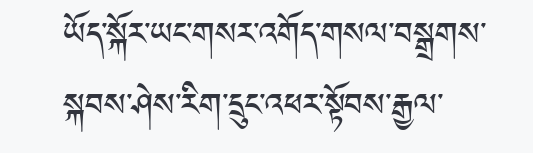ཡོད་སྐོར་ཡང་གསར་འགོད་གསལ་བསྒྲགས་སྐབས་ཤེས་རིག་དྲུང་འཕར་སྟོབས་རྒྱལ་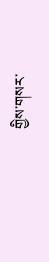གྱིས་གསར་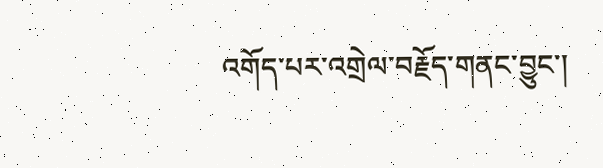འགོད་པར་འགྲེལ་བརྗོད་གནང་བྱུང་།